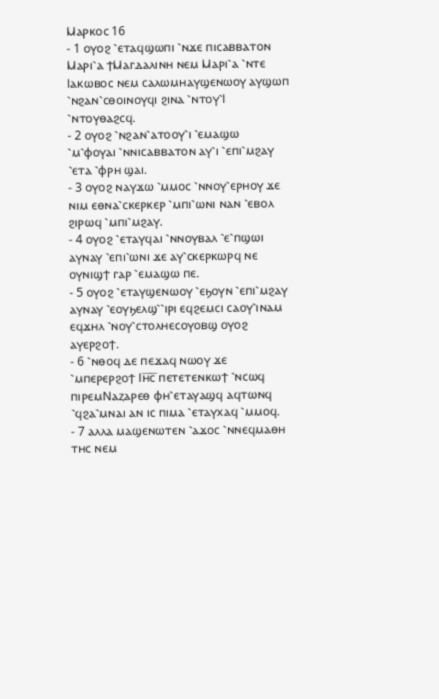Ⲙⲁⲣⲕⲟⲥ 16
- 1 ⲟⲩⲟϩ ⳿ⲉⲧⲁϥϣⲱⲡⲓ ⳿ⲛϫⲉ ⲡⲓⲥⲁⲃⲃⲁⲧⲟⲛ Ⲙⲁⲣⲓ⳿ⲁ ϯⲘⲁⲅⲇⲁⲗⲓⲛⲏ ⲛⲉⲙ Ⲙⲁⲣⲓ⳿ⲁ ⳿ⲛⲧⲉ Ⲓⲁⲕⲱⲃⲟⲥ ⲛⲉⲙ ⲥⲁⲗⲱⲙⲏⲁⲩϣⲉⲛⲱⲟⲩ ⲁⲩϣⲱⲡ ⳿ⲛϩⲁⲛ⳿ⲥⲑⲟⲓⲛⲟⲩϥⲓ ϩⲓⲛⲁ ⳿ⲛⲧⲟⲩ⳿Ⲓ ⳿ⲛⲧⲟⲩⲑⲁϩⲥϥ.
- 2 ⲟⲩⲟϩ ⳿ⲛϩⲁⲛ⳿ⲁⲧⲟⲟⲩ⳿ⲓ ⳿ⲉⲙⲁϣⲱ ⳿ⲙ⳿ⲫⲟⲩⲁⲓ ⳿ⲛⲛⲓⲥⲁⲃⲃⲁⲧⲟⲛ ⲁⲩ⳿ⲓ ⳿ⲉⲡⲓ⳿ⲙϩⲁⲩ ⳿ⲉⲧⲁ ⳿ⲫⲣⲏ ϣⲁⲓ.
- 3 ⲟⲩⲟϩ ⲛⲁⲩϫⲱ ⳿ⲙⲙⲟⲥ ⳿ⲛⲛⲟⲩ⳿ⲉⲣⲏⲟⲩ ϫⲉ ⲛⲓⲙ ⲉⲑⲛⲁ⳿ⲥⲕⲉⲣⲕⲉⲣ ⳿ⲙⲡⲓ⳿ⲱⲛⲓ ⲛⲁⲛ ⳿ⲉⲃⲟⲗ ϩⲓⲣⲱϥ ⳿ⲙⲡⲓ⳿ⲙϩⲁⲩ.
- 4 ⲟⲩⲟϩ ⳿ⲉⲧⲁⲩϥⲁⲓ ⳿ⲛⲛⲟⲩⲃⲁⲗ ⳿ⲉ⳿ⲡϣⲱⲓ ⲁⲩⲛⲁⲩ ⳿ⲉⲡⲓ⳿ⲱⲛⲓ ϫⲉ ⲁⲩ⳿ⲥⲕⲉⲣⲕⲱⲣϥ ⲛⲉ ⲟⲩⲛⲓϣϯ ⲅⲁⲣ ⳿ⲉⲙⲁϣⲱ ⲡⲉ.
- 5 ⲟⲩⲟϩ ⳿ⲉⲧⲁⲩϣⲉⲛⲱⲟⲩ ⳿ⲉϧⲟⲩⲛ ⳿ⲉⲡⲓ⳿ⲙϩⲁⲩ ⲁⲩⲛⲁⲩ ⳿ⲉⲟⲩϧⲉⲗϣ⳿⳿ⲓⲣⲓ ⲉϥϩⲉⲙⲥⲓ ⲥⲁⲟⲩ⳿ⲓⲛⲁⲙ ⲉϥϫⲏⲗ ⳿ⲛⲟⲩ⳿ⲥⲧⲟⲗⲏⲉⲥⲟⲩⲟⲃϣ ⲟⲩⲟϩ ⲁⲩⲉⲣϩⲟϯ.
- 6 ⳿ⲛⲑⲟϥ ⲇⲉ ⲡⲉϫⲁϥ ⲛⲱⲟⲩ ϫⲉ ⳿ⲙⲡⲉⲣⲉⲣϩⲟϯ Ⲓⲏ̅ⲥ̅ ⲡⲉⲧⲉⲧⲉⲛⲕⲱϯ ⳿ⲛⲥⲱϥ ⲡⲓⲣⲉⲙⲚⲁⲍⲁⲣⲉⲑ ⲫⲏ⳿ⲉⲧⲁⲩⲁϣϥ ⲁϥⲧⲱⲛϥ ⳿ϥϩⲁ⳿ⲙⲛⲁⲓ ⲁⲛ ⲓⲥ ⲡⲓⲙⲁ ⳿ⲉⲧⲁⲩⲭⲁϥ ⳿ⲙⲙⲟϥ.
- 7 ⲁⲗⲗⲁ ⲙⲁϣⲉⲛⲱⲧⲉⲛ ⳿ⲁϫⲟⲥ ⳿ⲛⲛⲉϥⲙⲁⲑⲏ ⲧⲏⲥ ⲛⲉⲙ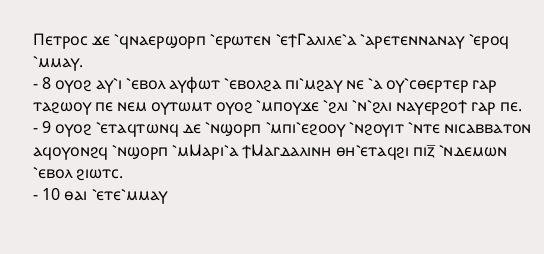Ⲡⲉⲧⲣⲟⲥ ϫⲉ ⳿ϥⲛⲁⲉⲣϣⲟⲣⲡ ⳿ⲉⲣⲱⲧⲉⲛ ⳿ⲉϯⲄⲁⲗⲓⲗⲉ⳿ⲁ ⳿ⲁⲣⲉⲧⲉⲛⲛⲁⲛⲁⲩ ⳿ⲉⲣⲟϥ ⳿ⲙⲙⲁⲩ.
- 8 ⲟⲩⲟϩ ⲁⲩ⳿ⲓ ⳿ⲉⲃⲟⲗ ⲁⲩⲫⲱⲧ ⳿ⲉⲃⲟⲗϩⲁ ⲡⲓ⳿ⲙϩⲁⲩ ⲛⲉ ⳿ⲁ ⲟⲩ⳿ⲥⲑⲉⲣⲧⲉⲣ ⲅⲁⲣ ⲧⲁϩⲱⲟⲩ ⲡⲉ ⲛⲉⲙ ⲟⲩⲧⲱⲙⲧ ⲟⲩⲟϩ ⳿ⲙⲡⲟⲩϫⲉ ⳿ϩⲗⲓ ⳿ⲛ⳿ϩⲗⲓ ⲛⲁⲩⲉⲣϩⲟϯ ⲅⲁⲣ ⲡⲉ.
- 9 ⲟⲩⲟϩ ⳿ⲉⲧⲁϥⲧⲱⲛϥ ⲇⲉ ⳿ⲛϣⲟⲣⲡ ⳿ⲙⲡⲓ⳿ⲉϩⲟⲟⲩ ⳿ⲛϩⲟⲩⲓⲧ ⳿ⲛⲧⲉ ⲛⲓⲥⲁⲃⲃⲁⲧⲟⲛ ⲁϥⲟⲩⲟⲛϩϥ ⳿ⲛϣⲟⲣⲡ ⳿ⲙⲘⲁⲣⲓ⳿ⲁ ϯⲘⲁⲅⲇⲁⲗⲓⲛⲏ ⲑⲏ⳿ⲉⲧⲁϥϩⲓ ⲡⲓⲍ̅ ⳿ⲛⲇⲉⲙⲱⲛ ⳿ⲉⲃⲟⲗ ϩⲓⲱⲧⲥ.
- 10 ⲑⲁⲓ ⳿ⲉⲧⲉ⳿ⲙⲙⲁⲩ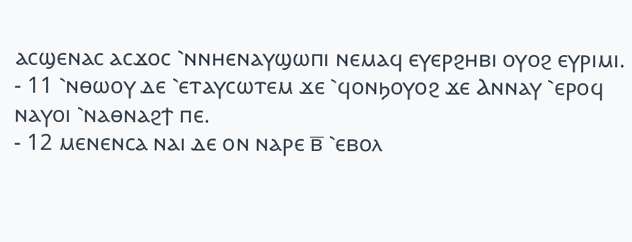ⲁⲥϣⲉⲛⲁⲥ ⲁⲥϫⲟⲥ ⳿ⲛⲛⲏⲉⲛⲁⲩϣⲱⲡⲓ ⲛⲉⲙⲁϥ ⲉⲩⲉⲣϩⲏⲃⲓ ⲟⲩⲟϩ ⲉⲩⲣⲓⲙⲓ.
- 11 ⳿ⲛⲑⲱⲟⲩ ⲇⲉ ⳿ⲉⲧⲁⲩⲥⲱⲧⲉⲙ ϫⲉ ⳿ϥⲟⲛϧⲟⲩⲟϩ ϫⲉ Ⲁⲛⲛⲁⲩ ⳿ⲉⲣⲟϥ ⲛⲁⲩⲟⲓ ⳿ⲛⲁⲑⲛⲁϩϯ ⲡⲉ.
- 12 ⲙⲉⲛⲉⲛⲥⲁ ⲛⲁⲓ ⲇⲉ ⲟⲛ ⲛⲁⲣⲉ ⲃ̅ ⳿ⲉⲃⲟⲗ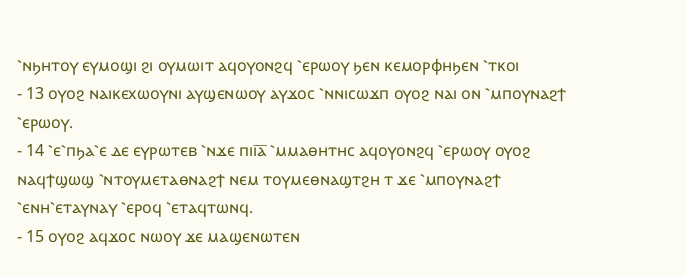⳿ⲛϧⲏⲧⲟⲩ ⲉⲩⲙⲟϣⲓ ϩⲓ ⲟⲩⲙⲱⲓⲧ ⲁϥⲟⲩⲟⲛϩϥ ⳿ⲉⲣⲱⲟⲩ ϧⲉⲛ ⲕⲉⲙⲟⲣⲫⲏϧⲉⲛ ⳿ⲧⲕⲟⲓ
- 13 ⲟⲩⲟϩ ⲛⲁⲓⲕⲉⲭⲱⲟⲩⲛⲓ ⲁⲩϣⲉⲛⲱⲟⲩ ⲁⲩϫⲟⲥ ⳿ⲛⲛⲓⲥⲱϫⲡ ⲟⲩⲟϩ ⲛⲁⲓ ⲟⲛ ⳿ⲙⲡⲟⲩⲛⲁϩϯ ⳿ⲉⲣⲱⲟⲩ.
- 14 ⳿ⲉ⳿ⲡϧⲁ⳿ⲉ ⲇⲉ ⲉⲩⲣⲱⲧⲉⲃ ⳿ⲛϫⲉ ⲡⲓⲓ̅ⲁ̅ ⳿ⲙⲙⲁⲑⲏⲧⲏⲥ ⲁϥⲟⲩⲟⲛϩϥ ⳿ⲉⲣⲱⲟⲩ ⲟⲩⲟϩ ⲛⲁϥϯϣⲱϣ ⳿ⲛⲧⲟⲩⲙⲉⲧⲁⲑⲛⲁϩϯ ⲛⲉⲙ ⲧⲟⲩⲙⲉⲑⲛⲁϣⲧϩⲏ ⲧ ϫⲉ ⳿ⲙⲡⲟⲩⲛⲁϩϯ ⳿ⲉⲛⲏ⳿ⲉⲧⲁⲩⲛⲁⲩ ⳿ⲉⲣⲟϥ ⳿ⲉⲧⲁϥⲧⲱⲛϥ.
- 15 ⲟⲩⲟϩ ⲁϥϫⲟⲥ ⲛⲱⲟⲩ ϫⲉ ⲙⲁϣⲉⲛⲱⲧⲉⲛ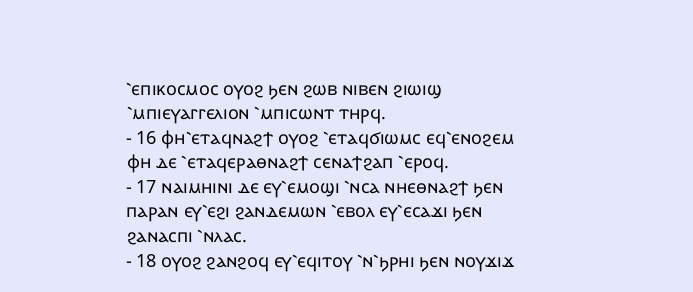⳿ⲉⲡⲓⲕⲟⲥⲙⲟⲥ ⲟⲩⲟϩ ϧⲉⲛ ϩⲱⲃ ⲛⲓⲃⲉⲛ ϩⲓⲱⲓϣ ⳿ⲙⲡⲓⲉⲩⲁⲅⲅⲉⲗⲓⲟⲛ ⳿ⲙⲡⲓⲥⲱⲛⲧ ⲧⲏⲣϥ.
- 16 ⲫⲏ⳿ⲉⲧⲁϥⲛⲁϩϯ ⲟⲩⲟϩ ⳿ⲉⲧⲁϥϭⲓⲱⲙⲥ ⲉϥ⳿ⲉⲛⲟϩⲉⲙ ⲫⲏ ⲇⲉ ⳿ⲉⲧⲁϥⲉⲣⲁⲑⲛⲁϩϯ ⲥⲉⲛⲁϯϩⲁⲡ ⳿ⲉⲣⲟϥ.
- 17 ⲛⲁⲓⲙⲏⲓⲛⲓ ⲇⲉ ⲉⲩ⳿ⲉⲙⲟϣⲓ ⳿ⲛⲥⲁ ⲛⲏⲉⲑⲛⲁϩϯ ϧⲉⲛ ⲡⲁⲣⲁⲛ ⲉⲩ⳿ⲉϩⲓ ϩⲁⲛⲇⲉⲙⲱⲛ ⳿ⲉⲃⲟⲗ ⲉⲩ⳿ⲉⲥⲁϫⲓ ϧⲉⲛ ϩⲁⲛⲁⲥⲡⲓ ⳿ⲛⲗⲁⲥ.
- 18 ⲟⲩⲟϩ ϩⲁⲛϩⲟϥ ⲉⲩ⳿ⲉϥⲓⲧⲟⲩ ⳿ⲛ⳿ϧⲣⲏⲓ ϧⲉⲛ ⲛⲟⲩϫⲓϫ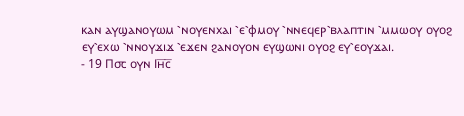ⲕⲁⲛ ⲁⲩϣⲁⲛⲟⲩⲱⲙ ⳿ⲛⲟⲩⲉⲛⲭⲁⲓ ⳿ⲉ⳿ⲫⲙⲟⲩ ⳿ⲛⲛⲉϥⲉⲣ⳿ⲃⲗⲁⲡⲧⲓⲛ ⳿ⲙⲙⲱⲟⲩ ⲟⲩⲟϩ ⲉⲩ⳿ⲉⲭⲱ ⳿ⲛⲛⲟⲩϫⲓϫ ⳿ⲉϫⲉⲛ ϩⲁⲛⲟⲩⲟⲛ ⲉⲩϣⲱⲛⲓ ⲟⲩⲟϩ ⲉⲩ⳿ⲉⲟⲩϫⲁⲓ.
- 19 Ⲡ⳪ ⲟⲩⲛ Ⲓⲏ̅ⲥ̅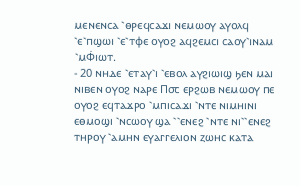ⲙⲉⲛⲉⲛⲥⲁ ⳿ⲑⲣⲉϥⲥⲁϫⲓ ⲛⲉⲙⲱⲟⲩ ⲁⲩⲟⲗϥ ⳿ⲉ⳿ⲡϣⲱⲓ ⳿ⲉ⳿ⲧⲫⲉ ⲟⲩⲟϩ ⲁϥϩⲉⲙⲥⲓ ⲥⲁⲟⲩ⳿ⲓⲛⲁⲙ ⳿ⲙⲪ̇ⲓⲱⲧ.
- 20 ⲛⲏⲇⲉ ⳿ⲉⲧⲁⲩ⳿ⲓ ⳿ⲉⲃⲟⲗ ⲁⲩϩⲓⲱⲓϣ ϧⲉⲛ ⲙⲁⲓ ⲛⲓⲃⲉⲛ ⲟⲩⲟϩ ⲛⲁⲣⲉ Ⲡ⳪ ⲉⲣϩⲱⲃ ⲛⲉⲙⲱⲟⲩ ⲡⲉ ⲟⲩⲟϩ ⲉϥⲧⲁϫⲣⲟ ⳿ⲙⲡⲓⲥⲁϫⲓ ⳿ⲛⲧⲉ ⲛⲓⲙⲏⲓⲛⲓ ⲉⲑⲙⲟϣⲓ ⳿ⲛⲥⲱⲟⲩ ϣⲁ ⳿⳿ⲉⲛⲉϩ ⳿ⲛⲧⲉ ⲛⲓ⳿⳿ⲉⲛⲉϩ ⲧⲏⲣⲟⲩ ⳿ⲁⲙⲏⲛ ⲉⲩⲁⲅⲅⲉⲗⲓⲟⲛ ⲍⲱⲏⲥ ⲕⲁⲧⲁ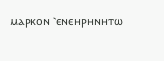ⲙⲁⲣⲕⲟⲛ ⳿ⲉⲛⲉⲏⲣⲏⲛⲏⲧⲱ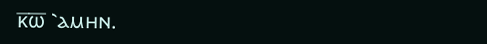ⲕ̅ⲱ̅ ⳿ⲁⲙⲏⲛ.